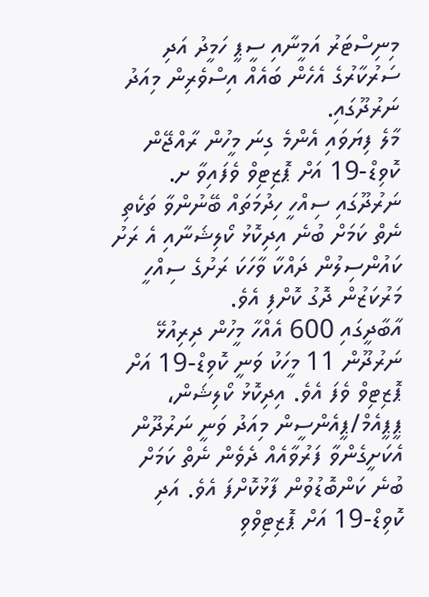މިނިސްޓަރު އަމީނާއި ސީޕީ ހަމީދު އަދި ސަރުކާރުގެ އެހެން ބައެއް އިސްވެރިން މިއަދު ނަރުދޫގައި.
މާލެ ފިޔަވައި އެންމެ ގިނަ މީހުން ރާއްޖޭން ކޮވިޑް-19 އަށް ޕޮޒިޓިވް ވެފައިވާ ށ. ނަރުދޫގައި ސިއްހީ ހިދުމަތައް ބޭނުންވާ ތަކެތި ނެތް ކަމަށް ބުނެ އިދިކޮޅު ކޯލިޝަނާއި އެ ރަށު ކައުންސިލުން ދައްކާ ވާހަކަ ރަށުގެ ސިއްހީ މަރުކަޒުން ދޮގު ކޮށްފި އެވެ.
އާބާދީގައި 600 އެއްހާ މީހުން ދިރިއުޅޭ ނަރުދޫން 11 މީހަކު ވަނީ ކޮވިޑް-19 އަށް ޕޮޒިޓިވް ވެފަ އެވެ. އިދިކޮޅު ކޯލިޝަން، ޕީޕީއެމް/ޕީއެންސީން މިއަދު ވަނީ ނަރުދޫން އެކަށީގެންވާ ފަރުވާއެއް ދެވެން ނެތް ކަމަށް ބުނެ ކަންބޮޑުވުން ފާޅުކޮށްފަ އެވެ. އަދި ކޮވިޑް-19 އަށް ޕޮޒިޓިވްވި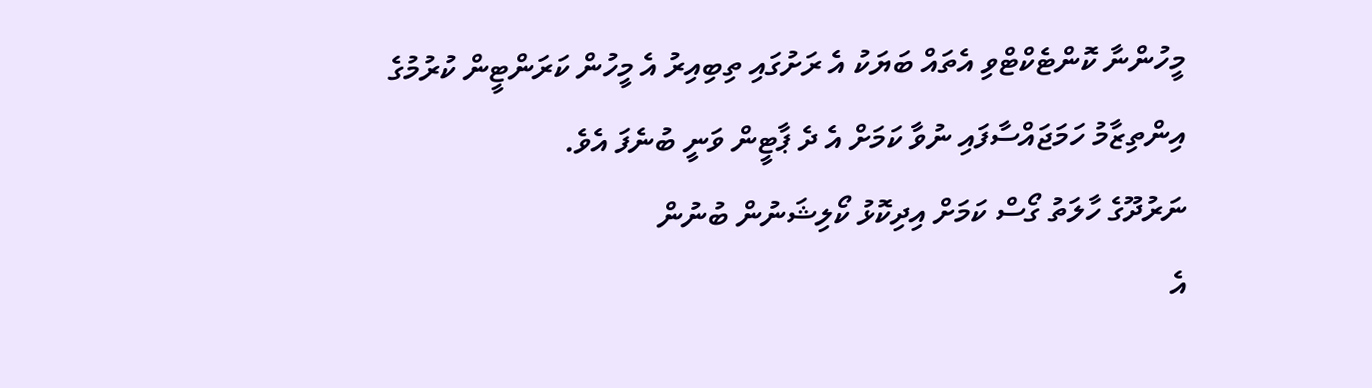މީހުންނާ ކޮންޓެކްޓްވި އެތައް ބަޔަކު އެ ރަށުގައި ތިބިއިރު އެ މީހުން ކަރަންޓީން ކުރުމުގެ އިންތިޒާމު ހަމަޖައްސާފައި ނުވާ ކަމަށް އެ ދެ ޕާޓީން ވަނީ ބުނެފަ އެވެ.
ނަރުދޫގެ ހާލަތު ގޯސް ކަމަށް އިދިކޮޅު ކޯލިޝަނުން ބުނުން
އެ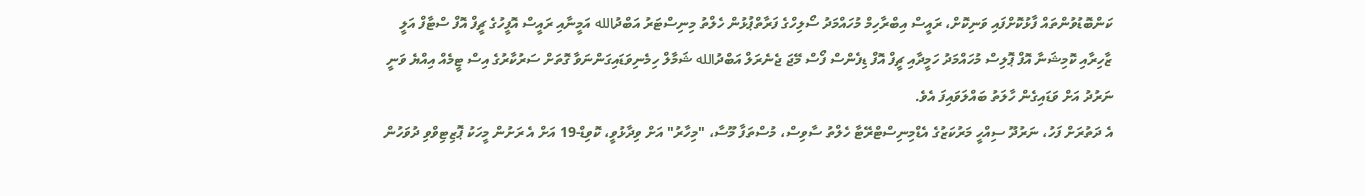ކަންބޮޑުވުންތައް ފާޅުކޮށްފައި ވަނިކޮށް، ރައީސް އިބްރާހިމް މުހައްމަދު ސޯލިހްގެ ފަރާތްޕުޅުން ހެލްތު މިނިސްޓަރު އަބްދުالله އަމީނާއި ރައީސް އޮފީހުގެ ޗީފް އޮފް ސްޓާފް އަލީ ޒާހިރާއި ކޮމިޝަނާ އޮފް ޕޮލިސް މުހައްމަދު ހަމީދާއި ޗީފް އޮފް ޑިފެންސް ފޯސް މޭޖަ ޖެނެރަލް އަބްދުالله ޝަމާލް ހިމެނިވަޑައިގަންނަވާ ގޮތަށް ސަރުކާރުގެ އިސް ޓީމެއް އިއްޔެ ވަނީ ނަރުދު އަށް ވަޑައިގެން ހާލަތު ބައްލަވައިފަ އެވެ.
އެ ދަތުރަށް ފަހު، ނަރުދޫ ސިއްހީ މަރުކަޒުގެ އެޑްމިނިސްޓްރޭޓާ ހެލްތު ސާވިސް، މުސްތަފާ މޫސާ، "މިހާރު" އަށް ވިދާޅުވީ، ކޮވިޑް-19 އަށް އެ ރަށުން މީހަކު ޕޮޒިޓިވްވި ދުވަހުން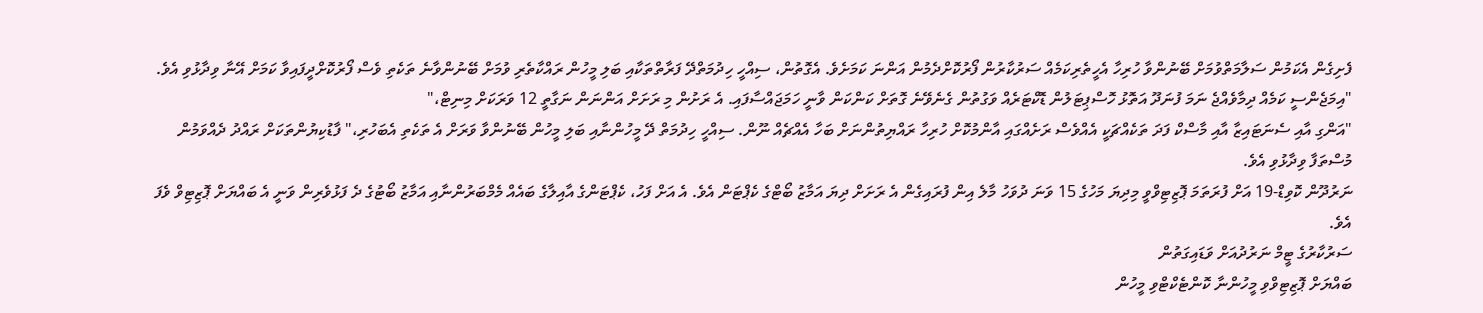ފެށިގެން އެކަމުން ސަލާމަތްވުމަށް ބޭނުންވާ ހުރިހާ އެހީތެރިކަމެއް ސަރުކާރުން ފޯރުކޮށްދެމުން އަންނަ ކަމަށެވެ. އެގޮތުން، ސިއްހީ ހިދުމަތްދޭ ފަރާތްތަކާއި ބަލި މީހުން ރައްކާތެރި ވުމަށް ބޭނުންވާނެ ތަކެތި ވެސް ފޯރުކޮށްދީފައިވާ ކަމަށް އޭނާ ވިދާޅުވި އެވެ.
"އިމަޖެންސީ ކަމެއް ދިމާވެއްޖެ ނަމަ ފުނަދޫ އަތޮޅު ހޮސްޕިޓަލުން ޑޮކްޓަރެއް ވަގުތުން ގެނެވޭނެ ގޮތަށް ކަންކަން ވާނީ ހަމަޖައްސާފައި. އެ ރަށުން މި ރަށަށް އަންނަން ނަގާތީ 12 ވަރަކަށް މިނިޓް،"
"އަންގި އާއި ސެނަޓައިޒާ އާއި މާސްކް ފަދަ ތަކެއްޗަކީ އެއްވެސް ރަށެއްގައި އާންމުކޮށް ހުރިހާ ރައްޔިތުންނަށް ބަހާ އެއްޗެއް ނޫން. ސިއްހީ ހިދުމަތް ދޭ މީހުންނާއި ބަލި މީހުން ބޭނުންވާ ވަރަށް އެ ތަކެތި އެބަހުރި،" ފާޑުކިޔުންތަކަށް ރައްދު ދެއްވަމުން މުސްތަފާ ވިދާޅުވި އެވެ.
ނަރުދޫން ކޮވިޑް-19 އަށް ފުރަތަމަ ޕޮޒިޓިވްވީ މިދިޔަ މަހުގެ 15 ވަނަ ދުވަހު މާލެ އިން ފުރައިގެން އެ ރަށަށް ދިޔަ އަމާޒު ބޯޓްގެ ކެޕްޓަން އެވެ. އެ އަށް ފަހު، ކެޕްޓަންގެ އާއިލާގެ ބައެއް މެމްބަރުންނާއި އަމާޒު ބޯޓުގެ ދެ ފަޅުވެރިން ވަނީ އެ ބައްޔަށް ޕޮޒިޓިވް ވެފަ އެވެ.
ސަރުކާރުގެ ޓީމް ނަރުދުއަށް ވަޑައިގަތުން
ބައްޔަށް ޕޮޒިޓިވްވި މީހުންނާ ކޮންޓެކްޓްވި މީހުން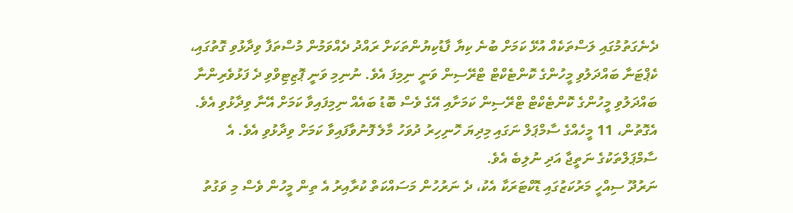ދެނެގަތުމުގައި ލަސްތަކެއް އުޅޭ ކަމަށް ބުނެ ކިޔާ ފާޑުކިޔުންތަކަށް ރައްދު ދެއްވަމުން މުސްތަފާ ވިދާޅުވި ގޮތުގައި، ކެޕްޓަނާ ބައްދަލުވި މީހުންގެ ކޮންޓެކްޓް ޓްރޭސިން ވަނީ ނިމިފަ އެވެ. ނުނިމި ވަނީ ޕޮޒިޓިވްވި ދެ ފަޅުވެރިންނާ ބައްދަލުވި މީހުންގެ ކޮންޓެކްޓް ޓްރޭސިން ކަމަށާއި އޭގެ ވެސް ބޮޑު ބައެއް ނިމިފައިވާ ކަމަށް އޭނާ ވިދާޅުވި އެވެ. އެގޮތުން، 11 މީހެއްގެ ސާމްޕަލް ނަގައި މިދިޔަ ހޮނިހިރު ދުވަހު މާލެ ފޮނުވާފައިވާ ކަމަށް ވިދާޅުވި އެވެ. އެ ސާމްޕަލްތަކުގެ ނަތީޖާ އަދި ނުލިބެ އެވެ.
ނަރުދޫ ސިއްހީ މަރުކަޒުގައި ޑޮކްޓަރަކާ އެކު، ދެ ނަރުހުން މަސައްކަތް ކުރާއިރު އެ ތިން މީހުން ވެސް މި ވަގުތު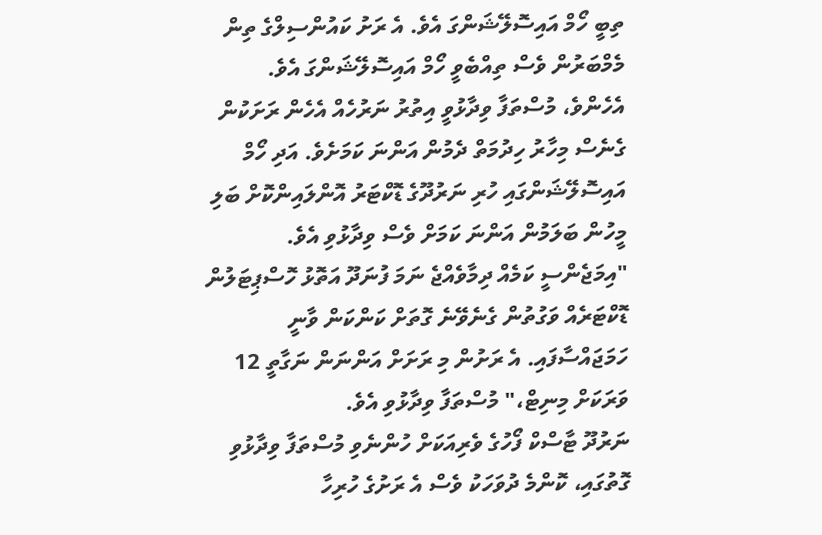ތިބީ ހޯމް އައިސޮލޭޝަންގަ އެވެ. އެ ރަށު ކައުންސިލްގެ ތިން މެމްބަރުން ވެސް ތިއްބެވީ ހޯމް އައިސޮލޭޝަންގަ އެވެ.
އެހެންވެ، މުސްތަފާ ވިދާޅުވީ އިތުރު ނަރުހެއް އެހެން ރަށަކުން ގެނެސް މިހާރު ހިދުމަތް ދެމުން އަންނަ ކަމަށެވެ. އަދި ހޯމް އައިސޮލޭޝަންގައި ހުރި ނަރުދޫގެ ޑޮކްޓަރު އޮންލައިންކޮށް ބަލި މީހުން ބަލަމުން އަންނަ ކަމަށް ވެސް ވިދާޅުވި އެވެ.
"އިމަޖެންސީ ކަމެއް ދިމާވެއްޖެ ނަމަ ފުނަދޫ އަތޮޅު ހޮސްޕިޓަލުން ޑޮކްޓަރެއް ވަގުތުން ގެނެވޭނެ ގޮތަށް ކަންކަން ވާނީ ހަމަޖައްސާފައި. އެ ރަށުން މި ރަށަށް އަންނަން ނަގާތީ 12 ވަރަކަށް މިނިޓް،" މުސްތަފާ ވިދާޅުވި އެވެ.
ނަރުދޫ ޓާސްކް ފޯހުގެ ވެރިއަކަށް ހުންނެވި މުސްތަފާ ވިދާޅުވި ގޮތުގައި، ކޮންމެ ދުވަހަކު ވެސް އެ ރަށުގެ ހުރިހާ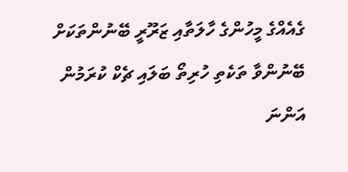ގެއެއްގެ މީހުންގެ ހާލަތާއި ޒަރޫރީ ބޭނުންތަކަށް ބޭނުންވާ ތަކެތި ހުރިތޯ ބަލައި ޗެކް ކުރަމުން އަންނަ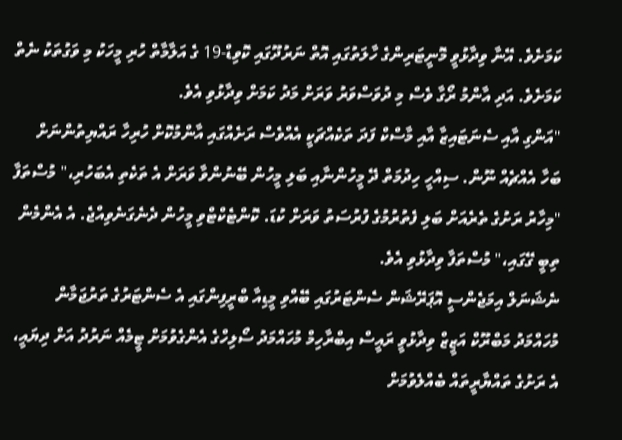ކަމަށެވެ. އޭނާ ވިދާޅުވީ މޮނީޓަރިންގެ ހާލަތުގައި އޮތް ނަރުދޫގައި ކޮވިޑް-19 ގެ އަލާމާތް ހުރި މީހަކު މި ވަގުތަކު ނެތް ކަމަށެވެ. އަދި އާންމު ރޯގާ ވެސް މި ދުވަސްވަރު ވަރަށް މަދު ކަމަށް ވިދާޅުވި އެވެ.
"އަންގި އާއި ސެނަޓައިޒާ އާއި މާސްކް ފަދަ ތަކެއްޗަކީ އެއްވެސް ރަށެއްގައި އާންމުކޮށް ހުރިހާ ރައްޔިތުންނަށް ބަހާ އެއްޗެއް ނޫން. ސިއްހީ ހިދުމަތް ދޭ މީހުންނާއި ބަލި މީހުން ބޭނުންވާ ވަރަށް އެ ތަކެތި އެބަހުރި،" މުސްތަފާ
"މިހާރު ރަށުގެ ތެރެއަށް ބަލި ފެތުރުމުގެ ފުރުސަތު ވަރަށް ކުޑަ. ކޮންޓެކްޓްވި މީހުން ދެނެގަނެވިއްޖެ. އެ އެންމެން ތިބީ ގޭގައި،" މުސްތަފާ ވިދާޅުވި އެވެ.
ނެޝަނަލް އިމަޖެންސީ އޮޕަރޭޝަން ސެންޓަރުގައި ބޭއްވި މީޑިއާ ބްރީފިންގައި އެ ސެންޓަރުގެ ތަރުޖަމާން މުހައްމަދު މަބްރޫކް އަޒީޒް ވިދާޅުވީ ރައީސް އިބްރާހިމް މުހައްމަދު ސޯލިހްގެ އެންގެވުމަށް ޓީމެއް ނަރުދު އަށް ދިޔައީ، އެ ރަށުގެ ތައްޔާރީތައް ބެއްލެވުމަށް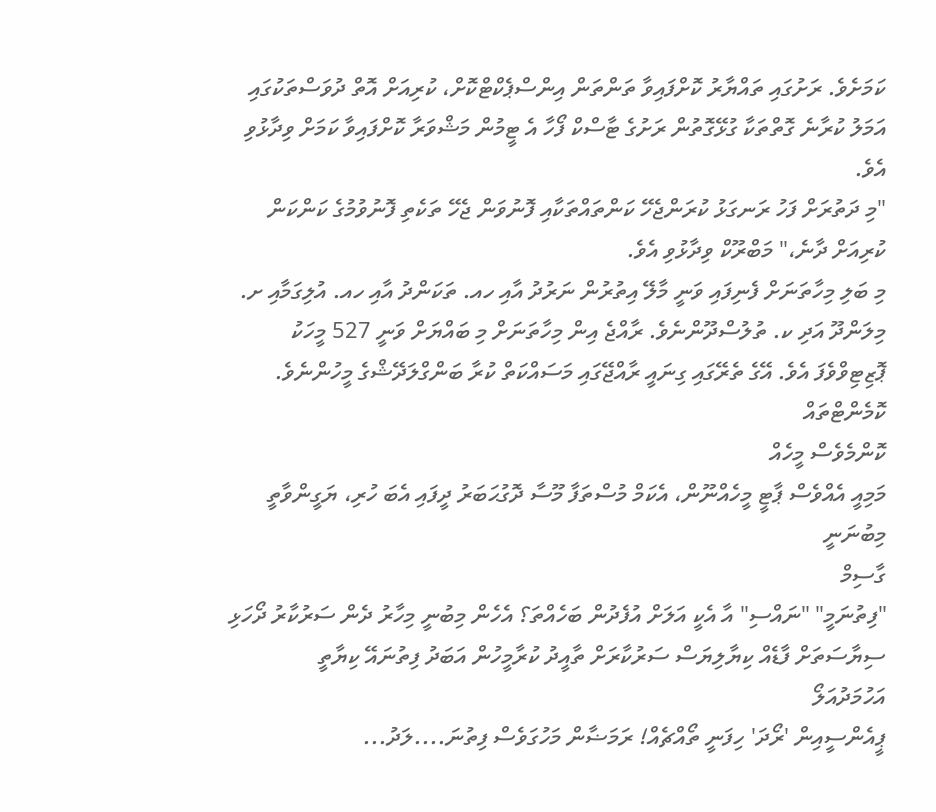ކަމަށެވެ. ރަށުގައި ތައްޔާރު ކޮށްފައިވާ ތަންތަން އިންސްޕެކްޓްކޮށް، ކުރިއަށް އޮތް ދުވަސްތަކުގައި އަމަލު ކުރާނެ ގޮތްތަކާ ގުޅޭގޮތުން ރަށުގެ ޓާސްކް ފޯހާ އެ ޓީމުން މަޝްވަރާ ކޮށްފައިވާ ކަމަށް ވިދާޅުވި އެވެ.
"މި ދަތުރަށް ފަހު ރަނގަޅު ކުރަންޖެހޭ ކަންތައްތަކާއި ފޮނުވަން ޖެހޭ ތަކެތި ފޮނުވުމުގެ ކަންކަން ކުރިއަށް ދާނެ،" މަބްރޫކް ވިދާޅުވި އެވެ.
މި ބަލި މިހާތަނަށް ފެނިފައި ވަނީ މާލޭ އިތުރުން ނަރުދު އާއި ހއ. ތަކަންދު އާއި ހއ. އުލިގަމާއި ށ. މިލަންދޫ އަދި ކ. ތުލުސްދޫންނެވެ. ރާއްޖެ އިން މިހާތަނަށް މި ބައްޔަށް ވަނީ 527 މީހަކު ޕޮޒިޓިވްވެފަ އެވެ. އޭގެ ތެރޭގައި ގިނައީ ރާއްޖޭގައި މަސައްކަތް ކުރާ ބަންގްލަދޭޝްގެ މީހުންނެވެ.
ކޮމެންޓްތައް
ކޮންމެވެސް މީހެއް
މަމިއީ އެއްވެސް ޕާޓީ މީހެއްނޫން، އެކަމް މުސްތަފާ މޫސާ ދޮގުޙަބަރު ދީފައި އެބަ ހުރި، ޔަގީންވާތީ މިބުނަނީ
ގާސިމް
"ފިތުނަމީ" "ނައްސި" އާ އެކީ އަލަށް އުފެދުން ބަހެއްތަ؟ އެހެން މިބުނީ މިހާރު ދެން ސަރުކާރު ދޯހަޅި ސިޔާސަތަށް ފާޑެއް ކިޔާލިޔަސް ސަރުކާރަށް ތާއީދު ކުރާމީހުން އަބަދު ފިތުނައޭ ކިޔާތީ
އަހުމަދުއަލޯ
ޕީއެންސީއިން 'ރޯދަ' ހިފަނީ ތޯއްޗެއް! ރަމަޟާން މަހުގަވެސް ފިތުނަ....ލަދު...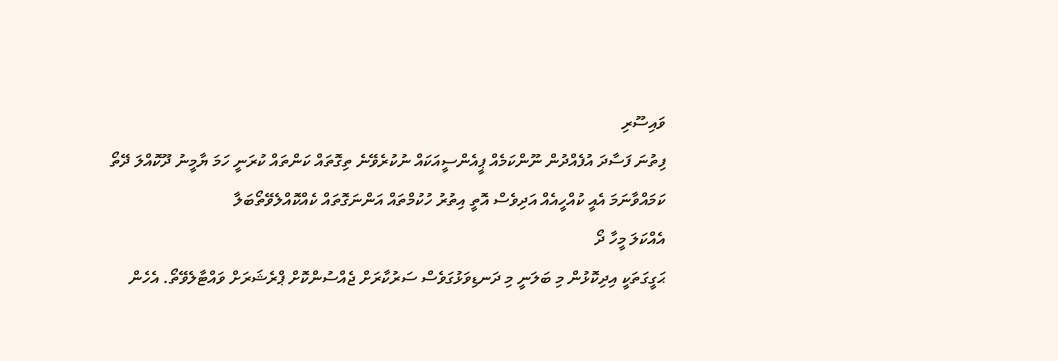ވައިސޫރި
ފިތުނަ ފަސާދަ އުފެއްދުން ނޫންކަމެއް ޕީއެންސީއަކައް ނުކުރެވޭނެ ތިގޮތައް ކަންތައް ކުރަނީ ހަމަ ޔާމީނު ދޫކޮއްލަ ދޭތޯ ކަމައްވާނަމަ އެއީ ކުއްހީއެއް އަދިވެސް އޮތީ އިތުރު ހުކުމްތައް އަންނަގޮތައް ކެއްކޮއްލެވޭތޯބަލާ
އެއްކަލަ މީހާ ދޯ
ޙަގީގަތަކީ އިދިކޮޅުން މި ބަލަނީ މި ދަނޑިވަޅުގަވެސް ސަރުކާރަށް ޖެއްސުންކޮށް ޕްރެޝަރަށް ވައްޓާލެވޭތޯ. އެހެން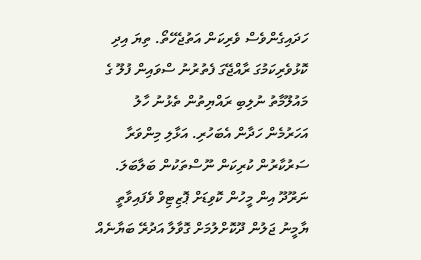ހަދައިގެންވެސް ވެރިކަން އަތުޖެހޭތޯ. ތިޔަ އިދި ކޮޅުވެރިކަމުގަ ރާއްޖޭގަ ފެތުރުނު ސްވައިން ފުލޫ ގެ މައުލޫމާތު ނުލިބި ރައްޔިތުން ތެޅުނު ހާލު އަހަރުމެން ހަދާން އެބަހުރި. އަޅާލި މިންވަރާ ސަރުކާރުން ކުރިކަން ނޫސްތަކުން ބަލާބަލަ. ނަރޫދޫ އިން މީހުން ކޮވިޑަށް ޕޮޒިޓިވް ވެފައިވާތީ ޔާމީނު ޖަލުން ދޫކޮށްލުމަށް ގޮވާލާ އަދުރޭ ބަޔާނެއް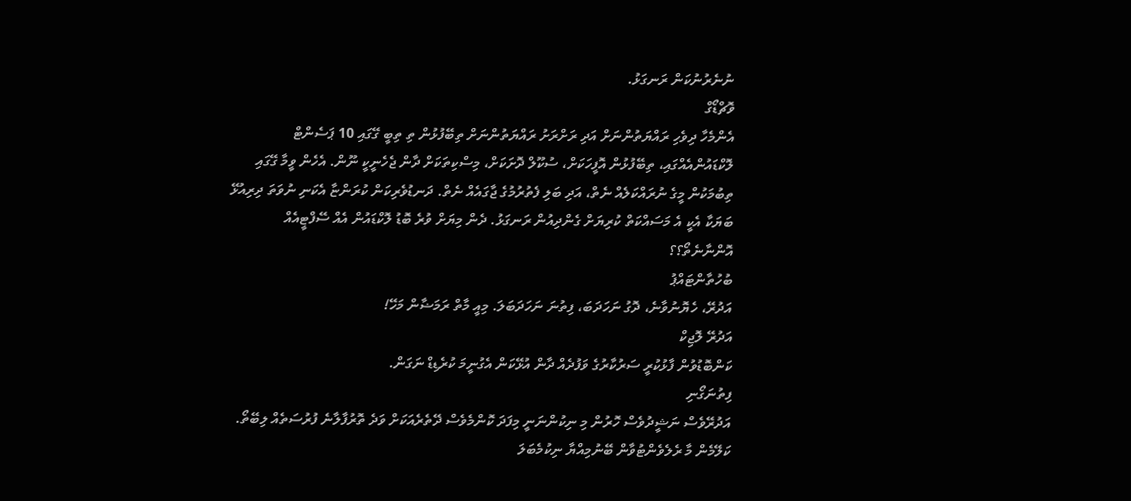ނުނެރުނުކަން ރަނގަޅު.
ވޮޗްޑޯގް
އެންމެހާ ދިވެހި ރައްޔަތުންނަށް އަދި ރަށްރަށު ރައްޔަތުންނަށް ތިބޭފުޅުން ތި ތިބީ ގޭގައި 10 ޕަސެންޓް ލޮކްޑައުންއެއްގައި، ތިބޭފުޅުން އޮފީހަކަށް، ސުކޫލް ދޮށަކަށް، މިސްކިތަކަށް ދާން ޖެހެނީކީ ނޫން. އެހެން ވީމާ ގޭގައި ތިބުމަކުން މީގެ ނުރައްކަލެއް ނެތް، އަދި ބަލި ފެތުރުމުގެ ޖާގައެއް ނެތް. ދަނޑުވެރިކަން ކުރަންޏާ އެކަނި ނުވަތަ ދިރިއުޅޭ ބަޔަކާ އެކީ އެ މަސައްކަތް ކުރިޔަށް ގެންދިއުން ރަނގަޅު. ދެން މިޔަށް ވުރެ ބޮޑު ލޮކްޑައުން އެއް ސޭފްޓީއެއް އޮންނާނެތޯ؟؟
ބުހުތާންޓައްޕު
އަދުރޭ، ހެޔޮނުވާނެ، ދޮގު ނަހަދަބަ، ފިތުނަ ނަހަދަބަލަ. މިއީ މާތް ރަމަޟާން މަހޭ!
އަދުރޭ ލޮޖިކް
ކަންބޮޑުވުން ފާޅުކުރީ ސަރުކާރުގެ ވަފުދެއް ދާން އުޅޭކަން އެގުނީމަ ކުރެޑިޑް ނަގަން.
ފިތުނަގޯނި
އަދުރޭވެސް ނަޝީދުވެސް ހޮރުން މި ނިކުންނަނީ މިފަދަ ކޮންމެވެސް ދޭތެރެއަކަށް ވަދެ ތޮރުފާލާނެ ފުރުސަތެއް ލިބޭތޯ. ކަލޭމެން މާ ރެލެވެންޓުވާން ބޭނުމިއްޔާ ނިކުމެބަލަ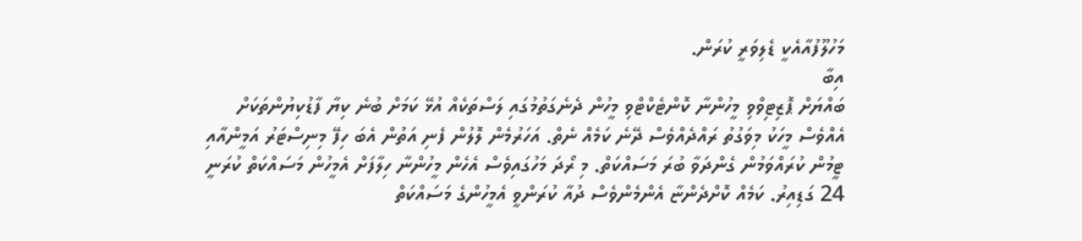މަހުލޫފުއާއެކީ ޑެލިވަރީ ކުރަން.
އިބާ
ބައްޔަށް ޕޮޒިޓިވްވި މީހުންނާ ކޮންޓެކްޓްވި މީހުން ދެނެގަތުމުގައި ލަސްތަކެއް އުޅޭ ކަމަށް ބުނެ ކިޔާ ފާޑުކިޔުންތަކަށް އެއްވެސް މީހަކު މިވަގުތު ރައްދެއްވެސް ދޭނެ ކަމެއް ނެތް. އަހަރުމެން ލޮލުން ފެނި އަތުން އެބަ ހިފޭ މިނިސްޓަރު އަމީންއާއި ޓީމުން ކުރައްވަމުން ގެންދަވާ ބުރަ މަސައްކަތް. މި ރޯދަ މަހުގައިވެސް އެހެން މީހުންނާ ހިލާފަށް އެމީހުން މަސައްކަތް ކުރަނީ 24 ގަޑިއިރު. ކަމެއް ކޮށްދެންޏާ އެންމެންވެސް ދުއާ ކުރަންވީ އެމީހުންގެ މަސައްކަތް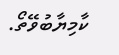ކާމިޔާބުވޭތޯ.